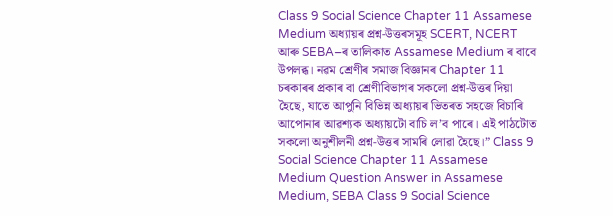Class 9 Social Science Chapter 11 Assamese Medium অধ্যায়ৰ প্ৰশ্ন-উত্তৰসমূহ SCERT, NCERT আৰু SEBA–ৰ তালিকাত Assamese Medium ৰ বাবে উপলব্ধ। নৱম শ্ৰেণীৰ সমাজ বিজ্ঞানৰ Chapter 11 চৰকাৰৰ প্ৰকাৰ বা শ্ৰেণীবিভাগৰ সকলো প্ৰশ্ন-উত্তৰ দিয়া হৈছে, যাতে আপুনি বিভিন্ন অধ্যায়ৰ ভিতৰত সহজে বিচাৰি আপোনাৰ আৱশ্যক অধ্যায়টো বাচি ল’ব পাৰে। এই পাঠটোত সকলো অনুশীলনী প্ৰশ্ন-উত্তৰ সামৰি লোৱা হৈছে।” Class 9 Social Science Chapter 11 Assamese Medium Question Answer in Assamese Medium, SEBA Class 9 Social Science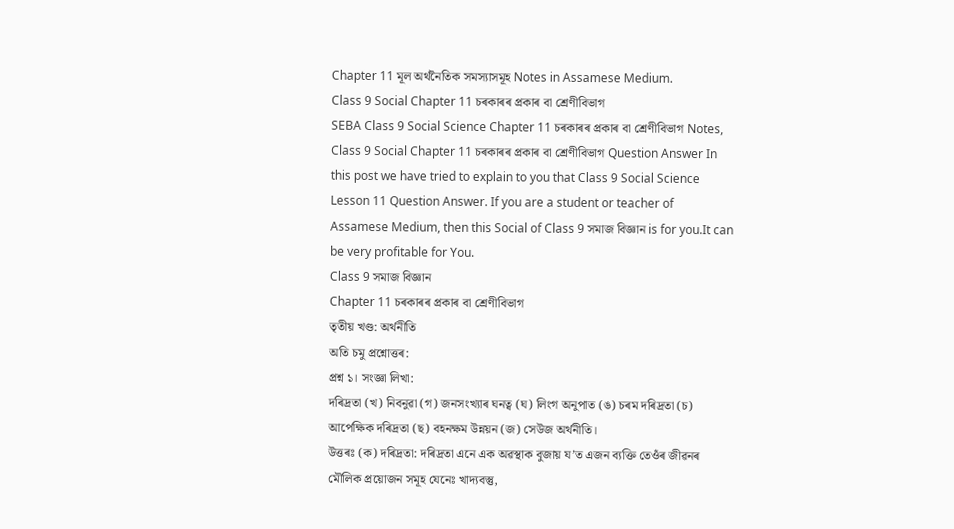Chapter 11 মূল অর্থনৈতিক সমস্যাসমূহ Notes in Assamese Medium.
Class 9 Social Chapter 11 চৰকাৰৰ প্ৰকাৰ বা শ্ৰেণীবিভাগ
SEBA Class 9 Social Science Chapter 11 চৰকাৰৰ প্ৰকাৰ বা শ্ৰেণীবিভাগ Notes, Class 9 Social Chapter 11 চৰকাৰৰ প্ৰকাৰ বা শ্ৰেণীবিভাগ Question Answer In this post we have tried to explain to you that Class 9 Social Science Lesson 11 Question Answer. If you are a student or teacher of Assamese Medium, then this Social of Class 9 সমাজ বিজ্ঞান is for you.It can be very profitable for You.
Class 9 সমাজ বিজ্ঞান
Chapter 11 চৰকাৰৰ প্ৰকাৰ বা শ্ৰেণীবিভাগ
তৃতীয় খণ্ড: অৰ্থনীতি
অতি চমু প্রশ্নোত্তৰ:
প্রশ্ন ১। সংজ্ঞা লিখা:
দৰিদ্ৰতা (খ) নিবনুৱা (গ) জনসংখ্যাৰ ঘনত্ব (ঘ) লিংগ অনুপাত (ঙ) চৰম দৰিদ্ৰতা (চ) আপেক্ষিক দৰিদ্ৰতা (ছ) বহনক্ষম উন্নয়ন (জ) সেউজ অর্থনীতি।
উত্তৰঃ (ক) দৰিদ্ৰতা: দৰিদ্ৰতা এনে এক অৱস্থাক বুজায় য’ত এজন ব্যক্তি তেওঁৰ জীৱনৰ মৌলিক প্রয়োজন সমূহ যেনেঃ খাদ্যবস্তু,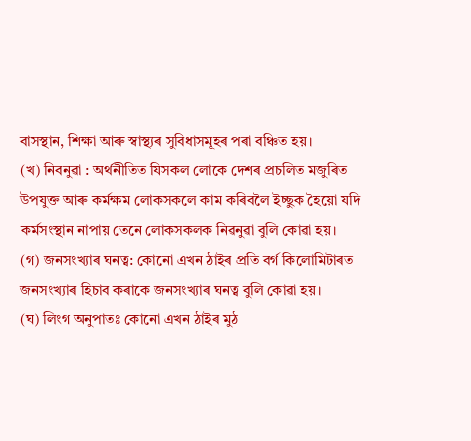বাসস্থান, শিক্ষা আৰু স্বাস্থ্যৰ সুবিধাসমূহৰ পৰা বঞ্চিত হয়।
(খ) নিবনুৱা : অর্থনীতিত যিসকল লোকে দেশৰ প্ৰচলিত মজুৰিত উপযুক্ত আৰু কর্মক্ষম লোকসকলে কাম কৰিবলৈ ইচ্ছুক হৈয়ো যদি কর্মসংস্থান নাপায় তেনে লোকসকলক নিৱনুৱা বুলি কোৱা হয়।
(গ) জনসংখ্যাৰ ঘনত্ব: কোনো এখন ঠাইৰ প্রতি বর্গ কিলোমিটাৰত জনসংখ্যাৰ হিচাব কৰাকে জনসংখ্যাৰ ঘনত্ব বুলি কোৱা হয়।
(ঘ) লিংগ অনুপাতঃ কোনো এখন ঠাইৰ মুঠ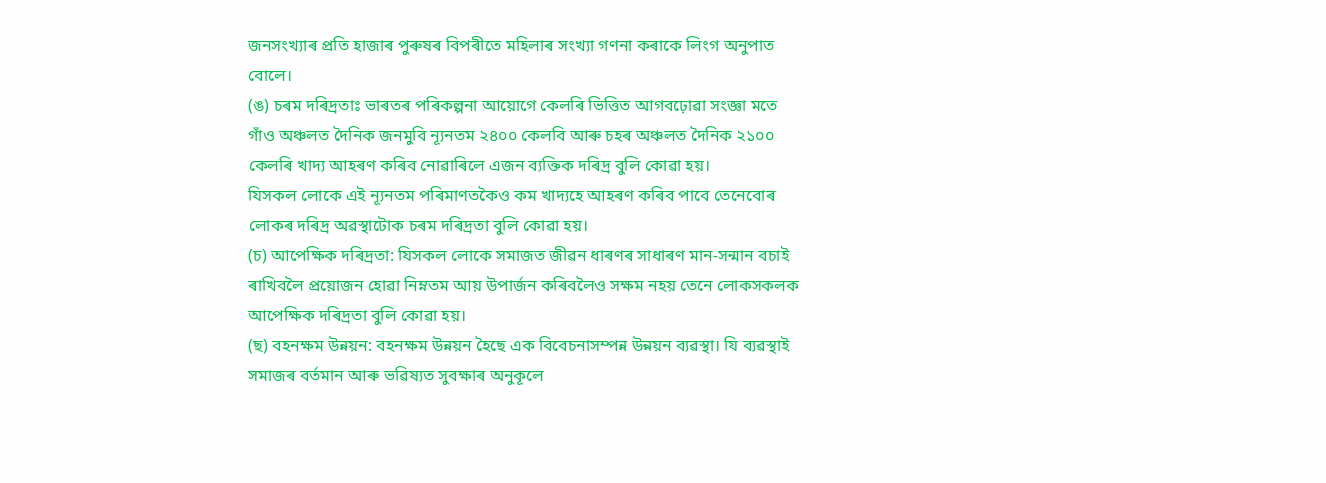জনসংখ্যাৰ প্রতি হাজাৰ পুৰুষৰ বিপৰীতে মহিলাৰ সংখ্যা গণনা কৰাকে লিংগ অনুপাত বোলে।
(ঙ) চৰম দৰিদ্ৰতাঃ ভাৰতৰ পৰিকল্পনা আয়োগে কেলৰি ভিত্তিত আগবঢ়োৱা সংজ্ঞা মতে গাঁও অঞ্চলত দৈনিক জনমুবি ন্যূনতম ২৪০০ কেলবি আৰু চহৰ অঞ্চলত দৈনিক ২১০০ কেলৰি খাদ্য আহৰণ কৰিব নোৱাৰিলে এজন ব্যক্তিক দৰিদ্ৰ বুলি কোৱা হয়।
যিসকল লোকে এই ন্যূনতম পৰিমাণতকৈও কম খাদ্যহে আহৰণ কৰিব পাবে তেনেবোৰ লোকৰ দৰিদ্ৰ অৱস্থাটোক চৰম দৰিদ্ৰতা বুলি কোৱা হয়।
(চ) আপেক্ষিক দৰিদ্ৰতা: যিসকল লোকে সমাজত জীৱন ধাৰণৰ সাধাৰণ মান-সন্মান বচাই ৰাখিবলৈ প্রয়োজন হোৱা নিম্নতম আয় উপার্জন কৰিবলৈও সক্ষম নহয় তেনে লোকসকলক আপেক্ষিক দৰিদ্রতা বুলি কোৱা হয়।
(ছ) বহনক্ষম উন্নয়ন: বহনক্ষম উন্নয়ন হৈছে এক বিবেচনাসম্পন্ন উন্নয়ন ব্যৱস্থা। যি ব্যৱস্থাই সমাজৰ বৰ্তমান আৰু ভৱিষ্যত সুবক্ষাৰ অনুকূলে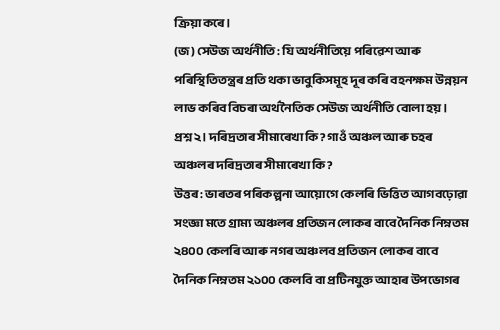ক্রিয়া কৰে।
(জ) সেউজ অর্থনীতি: যি অর্থনীতিয়ে পৰিৱেশ আৰু পৰিস্থিতিতন্ত্ৰৰ প্ৰতি থকা ভাবুকিসমূহ দূৰ কৰি বহনক্ষম উন্নয়ন লাভ কৰিব বিচৰা অর্থনৈতিক সেউজ অর্থনীতি বোলা হয়।
প্রশ্ন ২। দৰিদ্ৰতাৰ সীমাৰেখা কি? গাওঁ অঞ্চল আৰু চহৰ অঞ্চলৰ দৰিদ্ৰতাৰ সীমাৰেখা কি?
উত্তৰ: ভাৰতৰ পৰিকল্পনা আয়োগে কেলৰি ভিত্তিত আগবঢ়োৱা সংজ্ঞা মতে গ্রাম্য অঞ্চলৰ প্ৰতিজন লোকৰ বাবে দৈনিক নিম্নতম ২৪০০ কেলৰি আৰু নগৰ অঞ্চলব প্রতিজন লোকৰ বাবে দৈনিক নিম্নতম ২১০০ কেলবি বা প্রটিনযুক্ত আহাৰ উপভোগৰ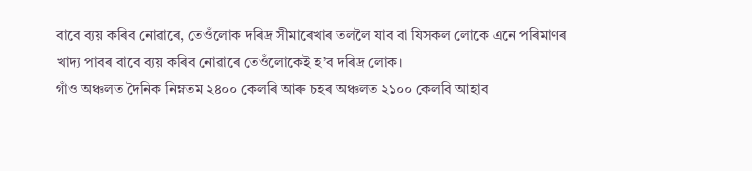বাবে ব্যয় কৰিব নোৱাৰে, তেওঁলোক দৰিদ্ৰ সীমাৰেখাৰ তললৈ যাব বা যিসকল লোকে এনে পৰিমাণৰ খাদ্য পাবৰ বাবে ব্যয় কৰিব নোৱাৰে তেওঁলোকেই হ’ব দৰিদ্ৰ লোক।
গাঁও অঞ্চলত দৈনিক নিম্নতম ২৪০০ কেলৰি আৰু চহৰ অঞ্চলত ২১০০ কেলবি আহাব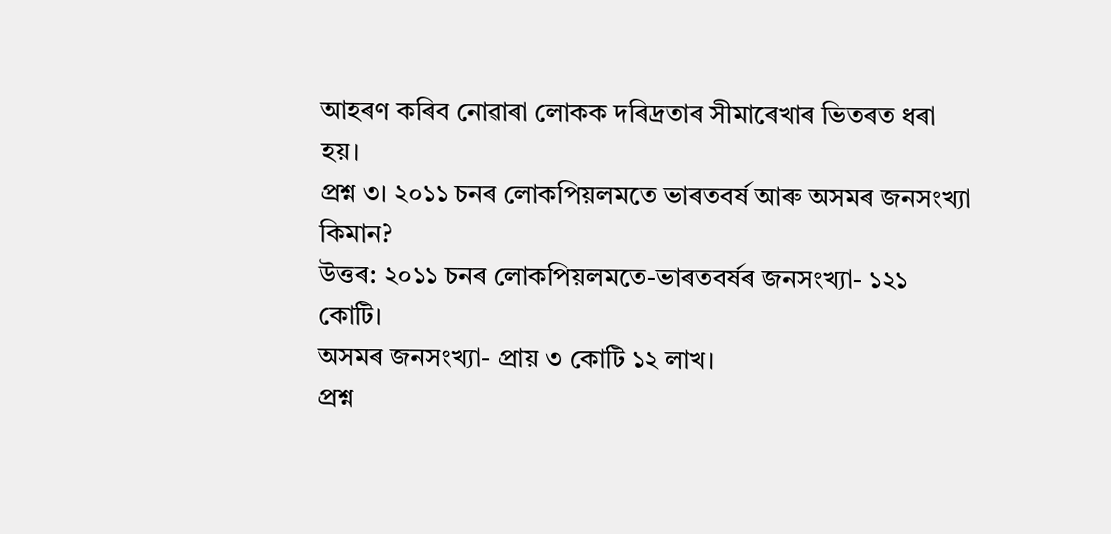আহৰণ কৰিব নোৱাৰা লোকক দৰিদ্ৰতাৰ সীমাৰেখাৰ ভিতৰত ধৰা হয়।
প্রশ্ন ৩। ২০১১ চনৰ লোকপিয়লমতে ভাৰতবৰ্ষ আৰু অসমৰ জনসংখ্যা কিমান?
উত্তৰ: ২০১১ চনৰ লোকপিয়লমতে-ভাৰতবৰ্ষৰ জনসংখ্যা- ১২১ কোটি।
অসমৰ জনসংখ্যা- প্রায় ৩ কোটি ১২ লাখ।
প্রশ্ন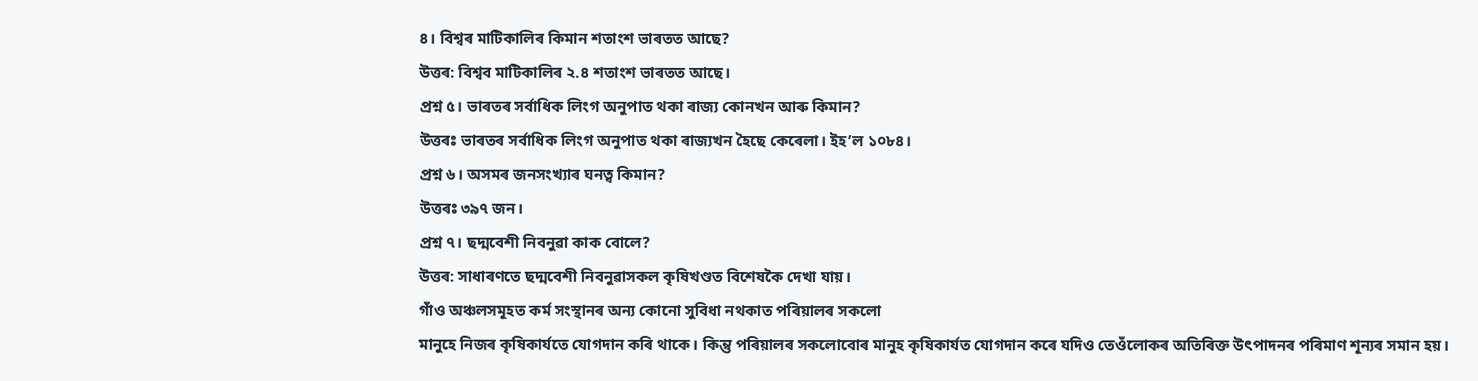৪। বিশ্বৰ মাটিকালিৰ কিমান শতাংশ ভাৰতত আছে?
উত্তৰ: বিশ্বব মাটিকালিৰ ২.৪ শতাংশ ভাৰতত আছে।
প্রশ্ন ৫। ভাৰতৰ সৰ্বাধিক লিংগ অনুপাত থকা ৰাজ্য কোনখন আৰু কিমান?
উত্তৰঃ ভাৰতৰ সৰ্বাধিক লিংগ অনুপাত থকা ৰাজ্যখন হৈছে কেৰেলা। ইহ’ল ১০৮৪।
প্রশ্ন ৬। অসমৰ জনসংখ্যাৰ ঘনত্ব কিমান?
উত্তৰঃ ৩৯৭ জন।
প্রশ্ন ৭। ছদ্মবেশী নিবনুৱা কাক বোলে?
উত্তৰ: সাধাৰণতে ছদ্মবেশী নিবনুৱাসকল কৃষিখণ্ডত বিশেষকৈ দেখা যায়।
গাঁও অঞ্চলসমূহত কর্ম সংস্থানৰ অন্য কোনো সুবিধা নথকাত পৰিয়ালৰ সকলো
মানুহে নিজৰ কৃষিকার্যতে যোগদান কৰি থাকে। কিন্তু পৰিয়ালৰ সকলোবোৰ মানুহ কৃষিকার্যত যোগদান কৰে যদিও তেওঁলোকৰ অতিৰিক্ত উৎপাদনৰ পৰিমাণ শূন্যৰ সমান হয়।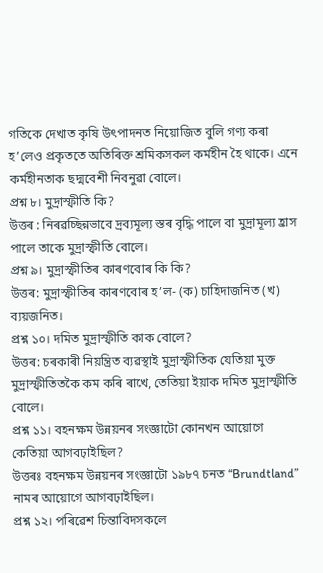গতিকে দেখাত কৃষি উৎপাদনত নিয়োজিত বুলি গণ্য কৰা হ’লেও প্রকৃততে অতিৰিক্ত শ্রমিকসকল কর্মহীন হৈ থাকে। এনে কর্মহীনতাক ছদ্মবেশী নিবনুৱা বোলে।
প্রশ্ন ৮। মুদ্রাস্ফীতি কি?
উত্তৰ : নিৰৱচ্ছিন্নভাবে দ্রব্যমূল্য স্তৰ বৃদ্ধি পালে বা মুদ্রামূল্য হ্রাস পালে তাকে মুদ্রাস্ফীতি বোলে।
প্রশ্ন ৯। মুদ্রাস্ফীতিৰ কাৰণবোৰ কি কি?
উত্তৰ: মুদ্রাস্ফীতিৰ কাৰণবোৰ হ’ল- (ক) চাহিদাজনিত (খ) ব্যয়জনিত।
প্রশ্ন ১০। দমিত মুদ্রাস্ফীতি কাক বোলে?
উত্তৰ: চৰকাৰী নিয়ন্ত্ৰিত ব্যৱস্থাই মুদ্রাস্ফীতিক যেতিয়া মুক্ত মুদ্রাস্ফীতিতকৈ কম কৰি ৰাখে, তেতিয়া ইয়াক দমিত মুদ্রাস্ফীতি বোলে।
প্রশ্ন ১১। বহনক্ষম উন্নয়নৰ সংজ্ঞাটো কোনখন আয়োগে কেতিয়া আগবঢ়াইছিল?
উত্তৰঃ বহনক্ষম উন্নয়নৰ সংজ্ঞাটো ১৯৮৭ চনত “Brundtland” নামৰ আয়োগে আগবঢ়াইছিল।
প্রশ্ন ১২। পৰিৱেশ চিন্তাবিদসকলে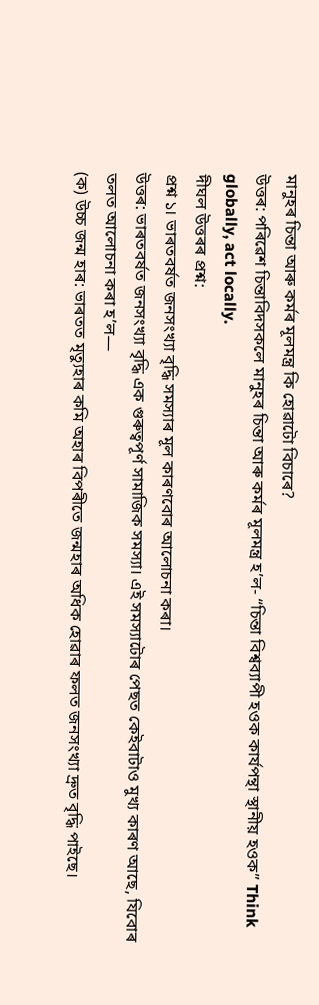মানুহৰ চিন্তা আৰু কৰ্মৰ মূলমন্ত্র কি হোৱাটো বিচাৰে?
উত্তৰ: পৰিৱেশ চিন্তাবিদসকলে মানুহৰ চিন্তা আৰু কৰ্মৰ মূলমন্ত্র হ’ল- “চিন্তা বিশ্বব্যাপী হওক কার্যপন্থা স্থানীয় হওক” Think globally, act locally.
দীঘল উত্তৰৰ প্ৰশ্ন:
প্রশ্ন ১। ভাৰতবৰ্ষত জনসংখ্যা বৃদ্ধি সমস্যাৰ মূল কাৰণবোৰ আলোচনা কৰা।
উত্তৰ: ভাৰতবৰ্ষত জনসংখ্যা বৃদ্ধি এক গুৰুত্বপূর্ণ সামাজিক সমস্যা। এই সমস্যাটোৰ পেছত কেইবাটাও মুখ্য কাৰণ আছে, যিবোৰ তলত আলোচনা কৰা হ’ল—
(ক) উচ্চ জন্ম হাৰ: ভাৰতত মৃত্যুহাৰ কমি অহাৰ বিপৰীতে জন্মহাৰ অধিক হোৱাৰ ফলত জনসংখ্যা দ্রুত বৃদ্ধি পাইছে।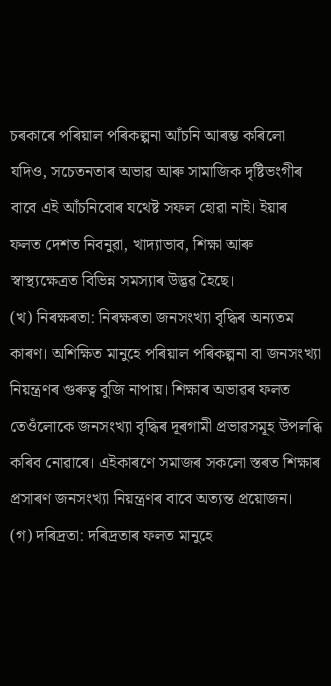চৰকাৰে পৰিয়াল পৰিকল্পনা আঁচনি আৰম্ভ কৰিলো যদিও, সচেতনতাৰ অভাৱ আৰু সামাজিক দৃষ্টিভংগীৰ বাবে এই আঁচনিবোৰ যথেষ্ট সফল হোৱা নাই। ইয়াৰ ফলত দেশত নিবনুৱা, খাদ্যাভাব, শিক্ষা আৰু স্বাস্থ্যক্ষেত্ৰত বিভিন্ন সমস্যাৰ উদ্ভৱ হৈছে।
(খ) নিৰক্ষৰতা: নিৰক্ষৰতা জনসংখ্যা বৃদ্ধিৰ অন্যতম কাৰণ। অশিক্ষিত মানুহে পৰিয়াল পৰিকল্পনা বা জনসংখ্যা নিয়ন্ত্ৰণৰ গুৰুত্ব বুজি নাপায়। শিক্ষাৰ অভাৱৰ ফলত তেওঁলোকে জনসংখ্যা বৃদ্ধিৰ দূৰগামী প্ৰভাৱসমূহ উপলব্ধি কৰিব নোৱাৰে। এইকাৰণে সমাজৰ সকলো স্তৰত শিক্ষাৰ প্ৰসাৰণ জনসংখ্যা নিয়ন্ত্ৰণৰ বাবে অত্যন্ত প্ৰয়োজন।
(গ) দৰিদ্ৰতা: দৰিদ্ৰতাৰ ফলত মানুহে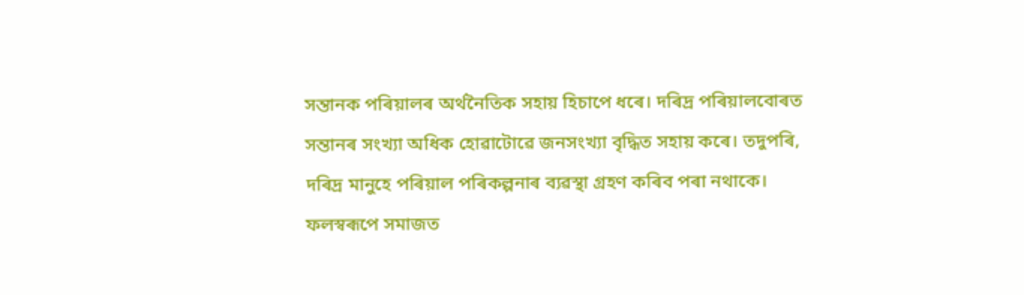সন্তানক পৰিয়ালৰ অৰ্থনৈতিক সহায় হিচাপে ধৰে। দৰিদ্ৰ পৰিয়ালবোৰত সন্তানৰ সংখ্যা অধিক হোৱাটোৱে জনসংখ্যা বৃদ্ধিত সহায় কৰে। তদুপৰি, দৰিদ্ৰ মানুহে পৰিয়াল পৰিকল্পনাৰ ব্যৱস্থা গ্ৰহণ কৰিব পৰা নথাকে। ফলস্বৰূপে সমাজত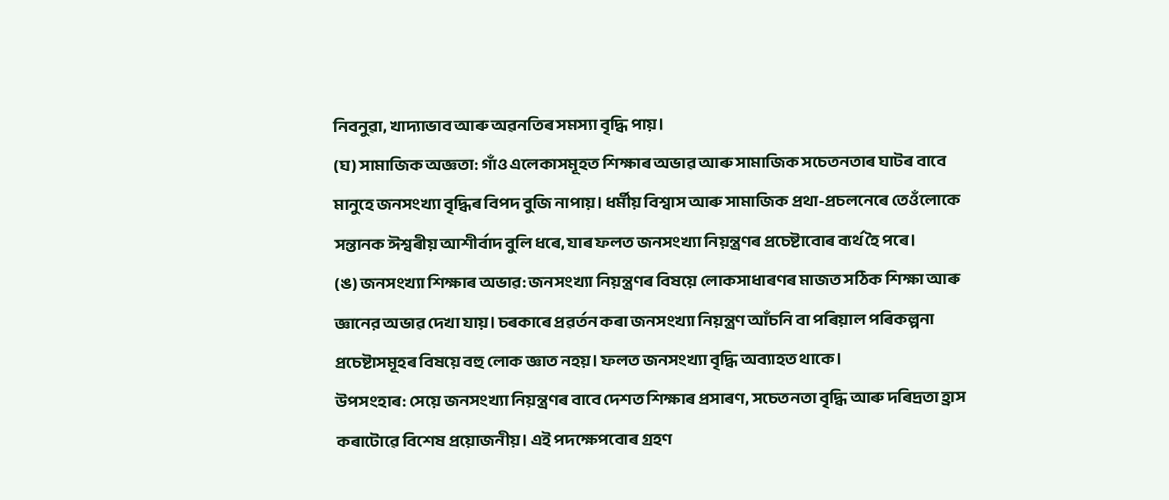নিবনুৱা, খাদ্যাভাব আৰু অৱনতিৰ সমস্যা বৃদ্ধি পায়।
(ঘ) সামাজিক অজ্ঞতা: গাঁও এলেকাসমূহত শিক্ষাৰ অভাৱ আৰু সামাজিক সচেতনতাৰ ঘাটৰ বাবে মানুহে জনসংখ্যা বৃদ্ধিৰ বিপদ বুজি নাপায়। ধৰ্মীয় বিশ্বাস আৰু সামাজিক প্ৰথা-প্ৰচলনেৰে তেওঁলোকে সন্তানক ঈশ্বৰীয় আশীৰ্বাদ বুলি ধৰে, যাৰ ফলত জনসংখ্যা নিয়ন্ত্ৰণৰ প্রচেষ্টাবোৰ ব্যৰ্থ হৈ পৰে।
(ঙ) জনসংখ্যা শিক্ষাৰ অভাৱ: জনসংখ্যা নিয়ন্ত্ৰণৰ বিষয়ে লোকসাধাৰণৰ মাজত সঠিক শিক্ষা আৰু জ্ঞানের অভাৱ দেখা যায়। চৰকাৰে প্ৰৱৰ্তন কৰা জনসংখ্যা নিয়ন্ত্ৰণ আঁচনি বা পৰিয়াল পৰিকল্পনা প্ৰচেষ্টাসমূহৰ বিষয়ে বহু লোক জ্ঞাত নহয়। ফলত জনসংখ্যা বৃদ্ধি অব্যাহত থাকে।
উপসংহাৰ: সেয়ে জনসংখ্যা নিয়ন্ত্ৰণৰ বাবে দেশত শিক্ষাৰ প্ৰসাৰণ, সচেতনতা বৃদ্ধি আৰু দৰিদ্ৰতা হ্ৰাস কৰাটোৱে বিশেষ প্ৰয়োজনীয়। এই পদক্ষেপবোৰ গ্ৰহণ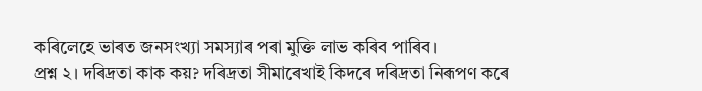কৰিলেহে ভাৰত জনসংখ্যা সমস্যাৰ পৰা মুক্তি লাভ কৰিব পাৰিব।
প্রশ্ন ২। দৰিদ্ৰতা কাক কয়? দৰিদ্ৰতা সীমাৰেখাই কিদৰে দৰিদ্ৰতা নিৰূপণ কৰে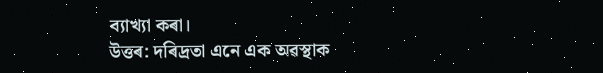ব্যাখ্যা কৰা।
উত্তৰ: দৰিদ্ৰতা এনে এক অৱস্থাক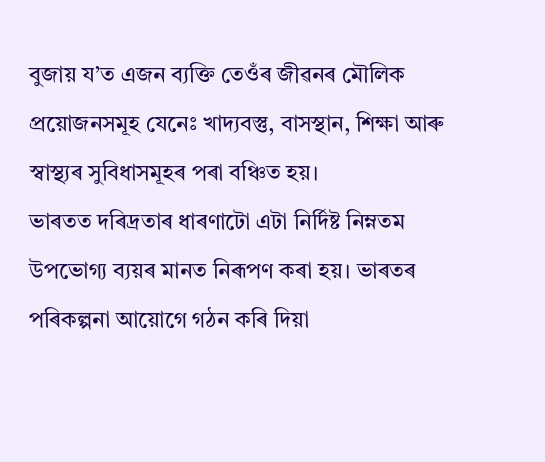বুজায় য’ত এজন ব্যক্তি তেওঁৰ জীৱনৰ মৌলিক প্রয়োজনসমূহ যেনেঃ খাদ্যবস্তু, বাসস্থান, শিক্ষা আৰু স্বাস্থ্যৰ সুবিধাসমূহৰ পৰা বঞ্চিত হয়।
ভাৰতত দৰিদ্ৰতাৰ ধাৰণাটো এটা নির্দিষ্ট নিম্নতম উপভোগ্য ব্যয়ৰ মানত নিৰূপণ কৰা হয়। ভাৰতৰ পৰিকল্পনা আয়োগে গঠন কৰি দিয়া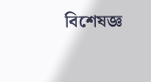বিশেষজ্ঞ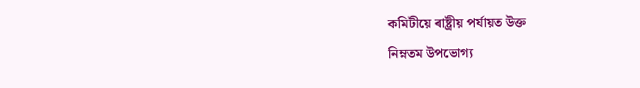কমিটীয়ে ৰাষ্ট্ৰীয় পৰ্যায়ত উক্ত
নিম্নতম উপভোগ্য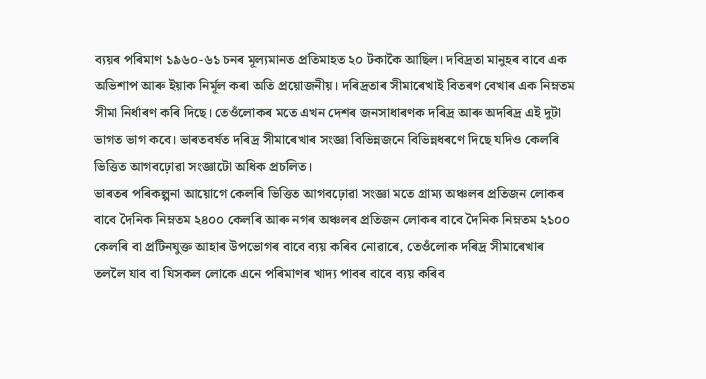ব্যয়ৰ পৰিমাণ ১৯৬০-৬১ চনৰ মূল্যমানত প্রতিমাহত ২০ টকাকৈ আছিল। দবিদ্রতা মানুহৰ বাবে এক অভিশাপ আৰু ইয়াক নির্মূল কৰা অতি প্রয়োজনীয়। দৰিদ্ৰতাৰ সীমাৰেখাই বিতৰণ বেখাৰ এক নিম্নতম সীমা নির্ধাৰণ কৰি দিছে। তেওঁলোকৰ মতে এখন দেশৰ জনসাধাৰণক দৰিদ্ৰ আৰু অদৰিদ্ৰ এই দুটা ভাগত ভাগ কবে। ভাৰতবৰ্ষত দৰিদ্ৰ সীমাৰেখাৰ সংজ্ঞা বিভিন্নজনে বিভিন্নধৰণে দিছে যদিও কেলৰি ভিত্তিত আগবঢ়োৱা সংজ্ঞাটো অধিক প্রচলিত।
ভাৰতৰ পৰিকল্পনা আয়োগে কেলৰি ভিত্তিত আগবঢ়োৱা সংজ্ঞা মতে গ্রাম্য অঞ্চলৰ প্রতিজন লোকৰ বাবে দৈনিক নিম্নতম ২৪০০ কেলৰি আৰু নগৰ অঞ্চলৰ প্ৰতিজন লোকৰ বাবে দৈনিক নিম্নতম ২১০০ কেলৰি বা প্রটিনযুক্ত আহাৰ উপভোগৰ বাবে ব্যয় কৰিব নোৱাৰে, তেওঁলোক দৰিদ্ৰ সীমাৰেখাৰ তললৈ যাব বা যিসকল লোকে এনে পৰিমাণৰ খাদ্য পাবৰ বাবে ব্যয় কৰিব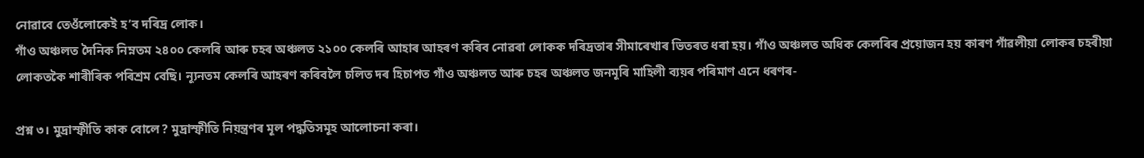নোৱাবে তেওঁলোকেই হ’ব দৰিদ্র লোক।
গাঁও অঞ্চলত দৈনিক নিম্নতম ২৪০০ কেলৰি আৰু চহৰ অঞ্চলত ২১০০ কেলৰি আহাৰ আহৰণ কৰিব নোৱৰা লোকক দৰিদ্ৰতাৰ সীমাৰেখাৰ ভিতৰত ধৰা হয়। গাঁও অঞ্চলত অধিক কেলৰিৰ প্ৰয়োজন হয় কাৰণ গাঁৱলীয়া লোকৰ চহৰীয়া লোকতকৈ শাৰীৰিক পৰিশ্ৰম বেছি। ন্যূনতম কেলৰি আহৰণ কৰিবলৈ চলিত দৰ হিচাপত গাঁও অঞ্চলত আৰু চহৰ অঞ্চলত জনমূৰি মাহিলী ব্যয়ৰ পৰিমাণ এনে ধৰণৰ-

প্রশ্ন ৩। মুদ্রাস্ফীতি কাক বোলে? মুদ্রাস্ফীতি নিয়ন্ত্ৰণৰ মূল পদ্ধতিসমূহ আলোচনা কৰা।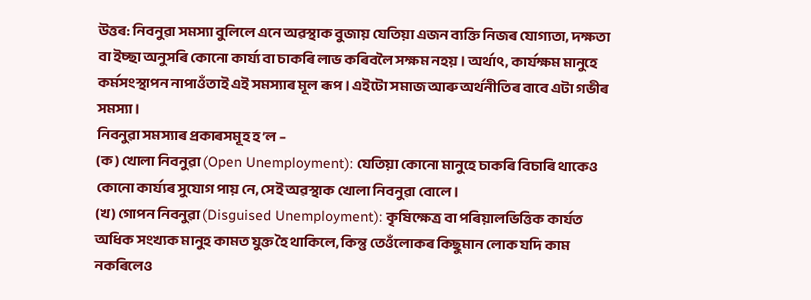উত্তৰ: নিবনুৱা সমস্যা বুলিলে এনে অৱস্থাক বুজায় যেতিয়া এজন ব্যক্তি নিজৰ যোগ্যতা, দক্ষতা বা ইচ্ছা অনুসৰি কোনো কাৰ্য্য বা চাকৰি লাভ কৰিবলৈ সক্ষম নহয়। অৰ্থাৎ, কাৰ্যক্ষম মানুহে কৰ্মসংস্থাপন নাপাওঁতাই এই সমস্যাৰ মূল ৰূপ। এইটো সমাজ আৰু অৰ্থনীতিৰ বাবে এটা গভীৰ সমস্যা।
নিবনুৱা সমস্যাৰ প্ৰকাৰসমূহ হ’ল –
(ক) খোলা নিবনুৱা (Open Unemployment): যেতিয়া কোনো মানুহে চাকৰি বিচাৰি থাকেও কোনো কাৰ্য্যৰ সুযোগ পায় নে, সেই অৱস্থাক খোলা নিবনুৱা বোলে।
(খ) গোপন নিবনুৱা (Disguised Unemployment): কৃষিক্ষেত্ৰ বা পৰিয়ালভিত্তিক কাৰ্যত অধিক সংখ্যক মানুহ কামত যুক্ত হৈ থাকিলে, কিন্তু তেওঁলোকৰ কিছুমান লোক যদি কাম নকৰিলেও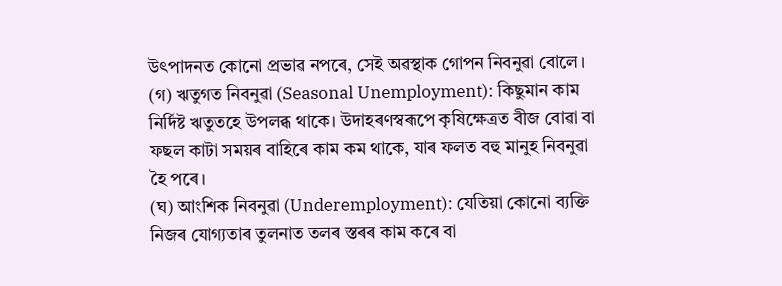উৎপাদনত কোনো প্ৰভাৱ নপৰে, সেই অৱস্থাক গোপন নিবনুৱা বোলে।
(গ) ঋতুগত নিবনুৱা (Seasonal Unemployment): কিছুমান কাম নির্দিষ্ট ঋতুতহে উপলব্ধ থাকে। উদাহৰণস্বৰূপে কৃষিক্ষেত্ৰত বীজ বোৱা বা ফছল কাটা সময়ৰ বাহিৰে কাম কম থাকে, যাৰ ফলত বহু মানুহ নিবনুৱা হৈ পৰে।
(ঘ) আংশিক নিবনুৱা (Underemployment): যেতিয়া কোনো ব্যক্তি নিজৰ যোগ্যতাৰ তুলনাত তলৰ স্তৰৰ কাম কৰে বা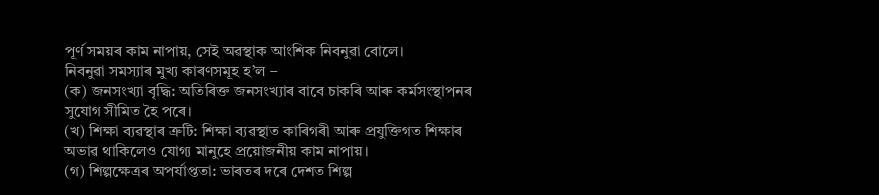পূৰ্ণ সময়ৰ কাম নাপায়, সেই অৱস্থাক আংশিক নিবনুৱা বোলে।
নিবনুৱা সমস্যাৰ মুখ্য কাৰণসমূহ হ’ল –
(ক) জনসংখ্যা বৃদ্ধি: অতিৰিক্ত জনসংখ্যাৰ বাবে চাকৰি আৰু কৰ্মসংস্থাপনৰ সুযোগ সীমিত হৈ পৰে।
(খ) শিক্ষা ব্যৱস্থাৰ ত্ৰুটি: শিক্ষা ব্যৱস্থাত কাৰিগৰী আৰু প্ৰযুক্তিগত শিক্ষাৰ অভাৱ থাকিলেও যোগ্য মানুহে প্ৰয়োজনীয় কাম নাপায়।
(গ) শিল্পক্ষেত্ৰৰ অপৰ্যাপ্ততা: ভাৰতৰ দৰে দেশত শিল্প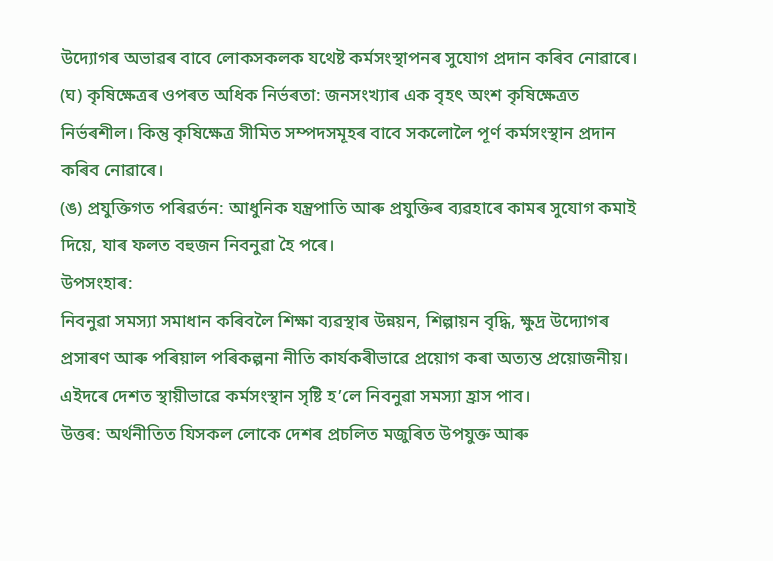উদ্যোগৰ অভাৱৰ বাবে লোকসকলক যথেষ্ট কৰ্মসংস্থাপনৰ সুযোগ প্ৰদান কৰিব নোৱাৰে।
(ঘ) কৃষিক্ষেত্ৰৰ ওপৰত অধিক নিৰ্ভৰতা: জনসংখ্যাৰ এক বৃহৎ অংশ কৃষিক্ষেত্ৰত নিৰ্ভৰশীল। কিন্তু কৃষিক্ষেত্ৰ সীমিত সম্পদসমূহৰ বাবে সকলোলৈ পূৰ্ণ কর্মসংস্থান প্ৰদান কৰিব নোৱাৰে।
(ঙ) প্ৰযুক্তিগত পৰিৱৰ্তন: আধুনিক যন্ত্ৰপাতি আৰু প্ৰযুক্তিৰ ব্যৱহাৰে কামৰ সুযোগ কমাই দিয়ে, যাৰ ফলত বহুজন নিবনুৱা হৈ পৰে।
উপসংহাৰ:
নিবনুৱা সমস্যা সমাধান কৰিবলৈ শিক্ষা ব্যৱস্থাৰ উন্নয়ন, শিল্পায়ন বৃদ্ধি, ক্ষুদ্ৰ উদ্যোগৰ প্ৰসাৰণ আৰু পৰিয়াল পৰিকল্পনা নীতি কার্যকৰীভাৱে প্ৰয়োগ কৰা অত্যন্ত প্ৰয়োজনীয়। এইদৰে দেশত স্থায়ীভাৱে কৰ্মসংস্থান সৃষ্টি হ’লে নিবনুৱা সমস্যা হ্ৰাস পাব।
উত্তৰ: অর্থনীতিত যিসকল লোকে দেশৰ প্ৰচলিত মজুৰিত উপযুক্ত আৰু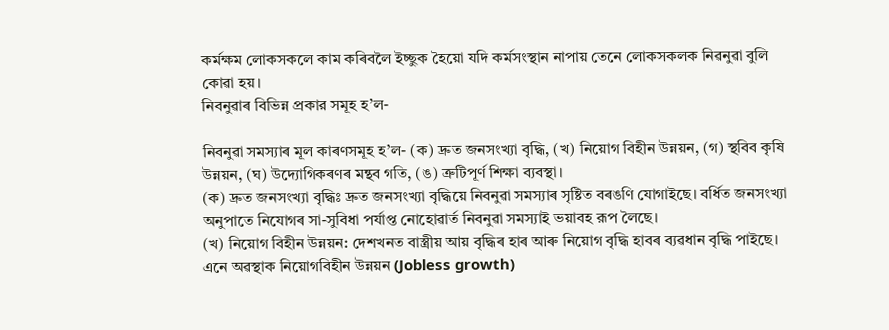কৰ্মক্ষম লোকসকলে কাম কৰিবলৈ ইচ্ছুক হৈয়ো যদি কর্মসংস্থান নাপায় তেনে লোকসকলক নিৱনুৱা বুলি কোৱা হয়।
নিবনুৱাৰ বিভিন্ন প্রকার সমূহ হ’ল-

নিবনুৱা সমস্যাৰ মূল কাৰণসমূহ হ’ল- (ক) দ্রুত জনসংখ্যা বৃদ্ধি, (খ) নিয়োগ বিহীন উন্নয়ন, (গ) স্থবিব কৃষি উন্নয়ন, (ঘ) উদ্যোগিকৰণৰ মন্থব গতি, (ঙ) ত্রুটিপূর্ণ শিক্ষা ব্যবস্থা।
(ক) দ্রুত জনসংখ্যা বৃদ্ধিঃ দ্রুত জনসংখ্যা বৃদ্ধিয়ে নিবনুৱা সমস্যাৰ সৃষ্টিত বৰঙণি যোগাইছে। বর্ধিত জনসংখ্যা অনুপাতে নিযোগৰ সা-সুবিধা পর্যাপ্ত নোহোৱার্ত নিবনুৱা সমস্যাই ভয়াবহ রূপ লৈছে।
(খ) নিয়োগ বিহীন উন্নয়ন: দেশখনত বাস্ত্রীয় আয় বৃদ্ধিৰ হাৰ আৰু নিয়োগ বৃদ্ধি হাবৰ ব্যৱধান বৃদ্ধি পাইছে। এনে অৱস্থাক নিয়োগবিহীন উন্নয়ন (Jobless growth)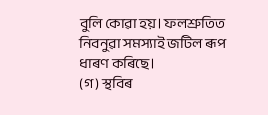বুলি কোৱা হয়। ফলশ্রুতিত নিবনুৱা সমস্যাই জটিল ৰূপ ধাৰণ কৰিছে।
(গ) স্থবিৰ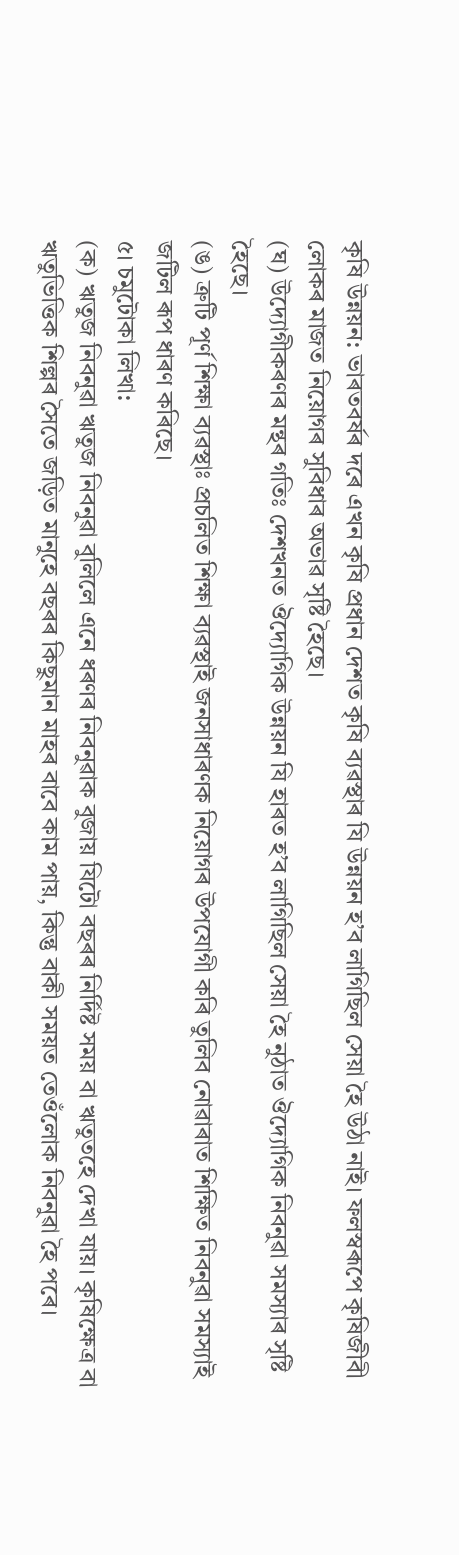কৃষি উন্নয়ন: ভাৰতবৰ্ষৰ দৰে এখন কৃষি প্রধান দেশত কৃষি ব্যৱস্থাৰ যি উন্নয়ন হ’ব লাগিছিল সেয়া হৈ উঠা নাই। ফলস্বৰূপে কৃষিজীবী লোকৰ মাজত নিয়োগৰ সুবিধাৰ অভাৱ সৃষ্টি হৈছে।
(ঘ) উদ্যোগীকৰণৰ মন্থৰ গতিঃ দেশখনত ঔদ্যোগিক উন্নয়ন যি হাৰত হ’ব লাগিছিল সেয়া হৈ নুঠাত ঔদ্যোগিক নিবনুৱা সমস্যাৰ সৃষ্টি হৈছে।
(ঙ) ত্রুটি পূর্ণ শিক্ষা ব্যৱস্থাঃ প্রচলিত শিক্ষা ব্যৱস্থাই জনসাধাৰণক নিয়োগৰ উপযোগী কৰি তুলিব নোৱাৰাত শিক্ষিত নিবনুৱা সমস্যাই জটিল ৰূপ ধাৰণ কৰিছে।
৫। চমুটোকা লিখা:
(ক) ঋতুজ নিবনুৱা ঋতুজ নিবনুৱা বুলিলে এনে ধৰণৰ নিবনুৱাক বুজায় যিটো বছৰৰ নির্দিষ্ট সময় বা ঋতুতহে দেখা যায়। কৃষিক্ষেত্ৰ বা ঋতুভিত্তিক শিল্পৰ সৈতে জড়িত মানুহে বছৰৰ কিছুমান মাহৰ বাবে কাম পায়, কিন্তু বাকী সময়ত তেওঁলোক নিবনুৱা হৈ পৰে।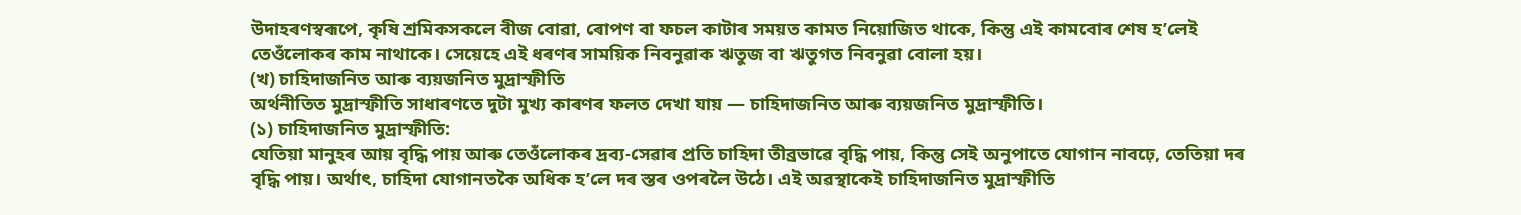উদাহৰণস্বৰূপে, কৃষি শ্রমিকসকলে বীজ বোৱা, ৰোপণ বা ফচল কাটাৰ সময়ত কামত নিয়োজিত থাকে, কিন্তু এই কামবোৰ শেষ হ’লেই তেওঁলোকৰ কাম নাথাকে। সেয়েহে এই ধৰণৰ সাময়িক নিবনুৱাক ঋতুজ বা ঋতুগত নিবনুৱা বোলা হয়।
(খ) চাহিদাজনিত আৰু ব্যয়জনিত মুদ্রাস্ফীতি
অর্থনীতিত মুদ্রাস্ফীতি সাধাৰণতে দুটা মুখ্য কাৰণৰ ফলত দেখা যায় — চাহিদাজনিত আৰু ব্যয়জনিত মুদ্রাস্ফীতি।
(১) চাহিদাজনিত মুদ্রাস্ফীতি:
যেতিয়া মানুহৰ আয় বৃদ্ধি পায় আৰু তেওঁলোকৰ দ্রব্য-সেৱাৰ প্ৰতি চাহিদা তীব্ৰভাৱে বৃদ্ধি পায়, কিন্তু সেই অনুপাতে যোগান নাবঢ়ে, তেতিয়া দৰ বৃদ্ধি পায়। অৰ্থাৎ, চাহিদা যোগানতকৈ অধিক হ’লে দৰ স্তৰ ওপৰলৈ উঠে। এই অৱস্থাকেই চাহিদাজনিত মুদ্রাস্ফীতি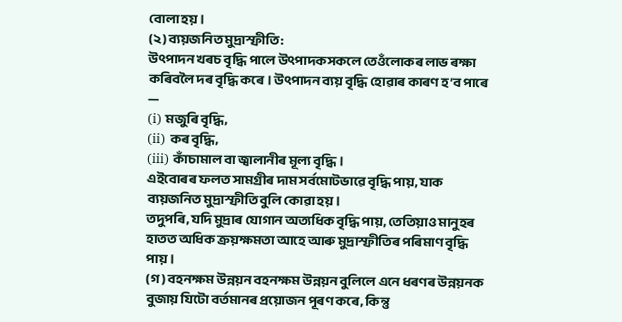বোলা হয়।
(২) ব্যয়জনিত মুদ্রাস্ফীতি:
উৎপাদন খৰচ বৃদ্ধি পালে উৎপাদকসকলে তেওঁলোকৰ লাভ ৰক্ষা কৰিবলৈ দৰ বৃদ্ধি কৰে। উৎপাদন ব্যয় বৃদ্ধি হোৱাৰ কাৰণ হ’ব পাৰে —
(i) মজুৰি বৃদ্ধি,
(ii) কৰ বৃদ্ধি,
(iii) কাঁচামাল বা জ্বালানীৰ মূল্য বৃদ্ধি।
এইবোৰৰ ফলত সামগ্ৰীৰ দাম সৰ্বমোটভাৱে বৃদ্ধি পায়, যাক ব্যয়জনিত মুদ্রাস্ফীতি বুলি কোৱা হয়।
তদুপৰি, যদি মুদ্ৰাৰ যোগান অত্যধিক বৃদ্ধি পায়, তেতিয়াও মানুহৰ হাতত অধিক ক্রয়ক্ষমতা আহে আৰু মুদ্রাস্ফীতিৰ পৰিমাণ বৃদ্ধি পায়।
(গ) বহনক্ষম উন্নয়ন বহনক্ষম উন্নয়ন বুলিলে এনে ধৰণৰ উন্নয়নক বুজায় যিটো বৰ্তমানৰ প্ৰয়োজন পূৰণ কৰে, কিন্তু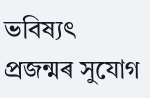ভবিষ্যৎ প্ৰজন্মৰ সুযোগ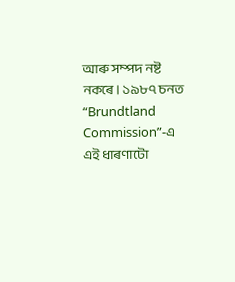আৰু সম্পদ নষ্ট নকৰে। ১৯৮৭ চনত “Brundtland Commission”-এ এই ধাৰণাটো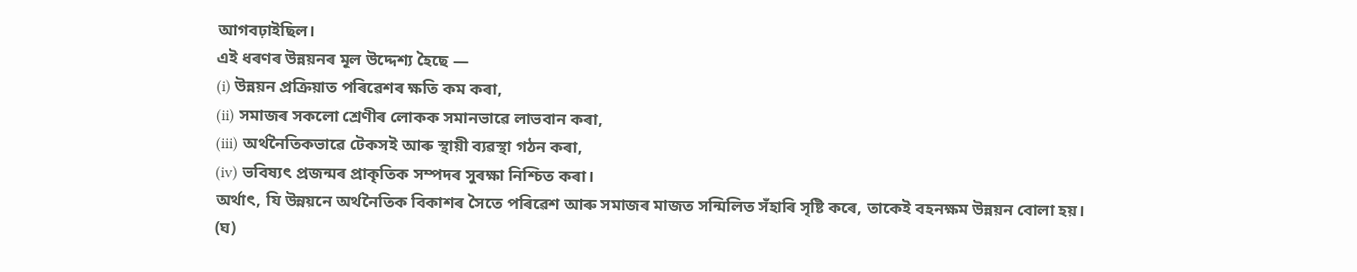আগবঢ়াইছিল।
এই ধৰণৰ উন্নয়নৰ মূল উদ্দেশ্য হৈছে —
(i) উন্নয়ন প্ৰক্ৰিয়াত পৰিৱেশৰ ক্ষতি কম কৰা,
(ii) সমাজৰ সকলো শ্ৰেণীৰ লোকক সমানভাৱে লাভবান কৰা,
(iii) অৰ্থনৈতিকভাৱে টেকসই আৰু স্থায়ী ব্যৱস্থা গঠন কৰা,
(iv) ভবিষ্যৎ প্ৰজন্মৰ প্ৰাকৃতিক সম্পদৰ সুৰক্ষা নিশ্চিত কৰা।
অৰ্থাৎ, যি উন্নয়নে অৰ্থনৈতিক বিকাশৰ সৈতে পৰিৱেশ আৰু সমাজৰ মাজত সন্মিলিত সঁহাৰি সৃষ্টি কৰে, তাকেই বহনক্ষম উন্নয়ন বোলা হয়।
(ঘ)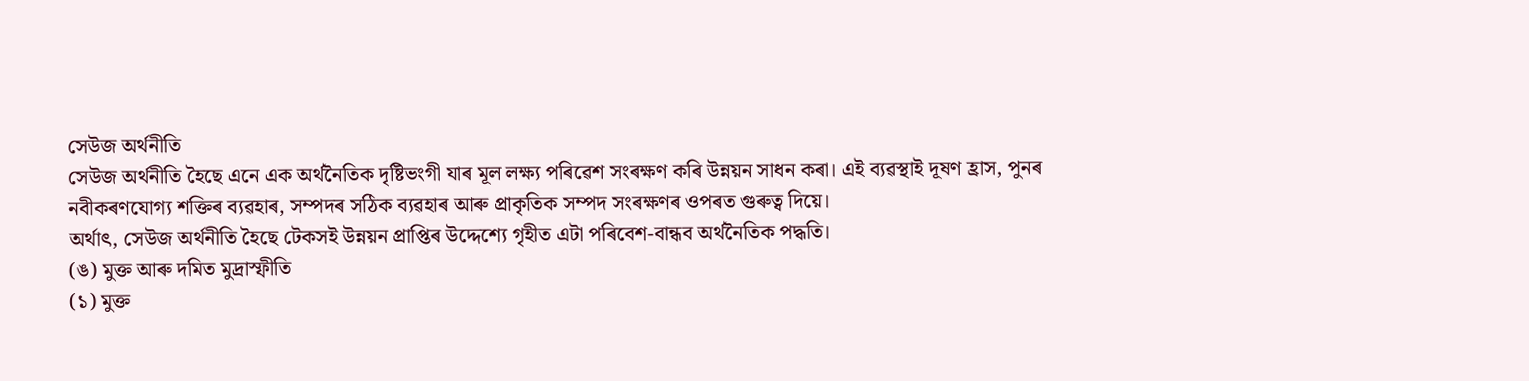সেউজ অর্থনীতি
সেউজ অর্থনীতি হৈছে এনে এক অৰ্থনৈতিক দৃষ্টিভংগী যাৰ মূল লক্ষ্য পৰিৱেশ সংৰক্ষণ কৰি উন্নয়ন সাধন কৰা। এই ব্যৱস্থাই দূষণ হ্ৰাস, পুনৰ নবীকৰণযোগ্য শক্তিৰ ব্যৱহাৰ, সম্পদৰ সঠিক ব্যৱহাৰ আৰু প্ৰাকৃতিক সম্পদ সংৰক্ষণৰ ওপৰত গুৰুত্ব দিয়ে।
অর্থাৎ, সেউজ অর্থনীতি হৈছে টেকসই উন্নয়ন প্ৰাপ্তিৰ উদ্দেশ্যে গৃহীত এটা পৰিবেশ-বান্ধব অৰ্থনৈতিক পদ্ধতি।
(ঙ) মুক্ত আৰু দমিত মুদ্রাস্ফীতি
(১) মুক্ত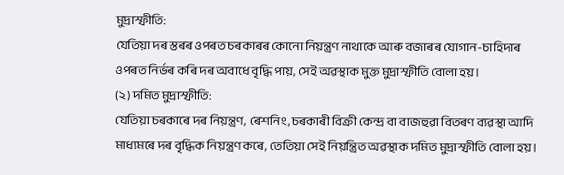মুদ্রাস্ফীতি:
যেতিয়া দৰ স্তৰৰ ওপৰত চৰকাৰৰ কোনো নিয়ন্ত্রণ নাথাকে আৰু বজাৰৰ যোগান-চাহিদাৰ ওপৰত নিৰ্ভৰ কৰি দৰ অবাধে বৃদ্ধি পায়, সেই অৱস্থাক মুক্ত মুদ্রাস্ফীতি বোলা হয়।
(২) দমিত মুদ্রাস্ফীতি:
যেতিয়া চৰকাৰে দৰ নিয়ন্ত্রণ, ৰেশনিং, চৰকাৰী বিক্ৰী কেন্দ্র বা বাজহুৱা বিতৰণ ব্যৱস্থা আদি মাধ্যমৰে দৰ বৃদ্ধিক নিয়ন্ত্ৰণ কৰে, তেতিয়া সেই নিয়ন্ত্রিত অৱস্থাক দমিত মুদ্রাস্ফীতি বোলা হয়।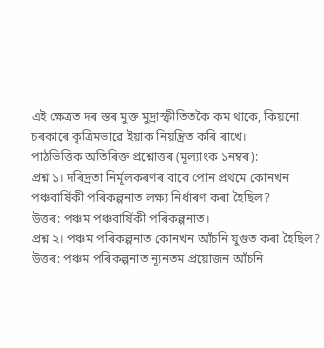এই ক্ষেত্ৰত দৰ স্তৰ মুক্ত মুদ্রাস্ফীতিতকৈ কম থাকে, কিয়নো চৰকাৰে কৃত্ৰিমভাৱে ইয়াক নিয়ন্ত্ৰিত কৰি ৰাখে।
পাঠভিত্তিক অতিৰিক্ত প্রশ্নোত্তৰ (মূল্যাংক ১নম্বৰ):
প্রশ্ন ১। দৰিদ্ৰতা নির্মূলকৰণৰ বাবে পোন প্ৰথমে কোনখন পঞ্চবার্ষিকী পৰিকল্পনাত লক্ষ্য নির্ধাৰণ কৰা হৈছিল?
উত্তৰ: পঞ্চম পঞ্চবার্ষিকী পৰিকল্পনাত।
প্রশ্ন ২। পঞ্চম পৰিকল্পনাত কোনখন আঁচনি যুগুত কৰা হৈছিল?
উত্তৰ: পঞ্চম পৰিকল্পনাত ন্যূনতম প্রয়োজন আঁচনি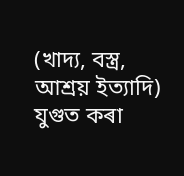(খাদ্য, বস্ত্র, আশ্রয় ইত্যাদি) যুগুত কৰা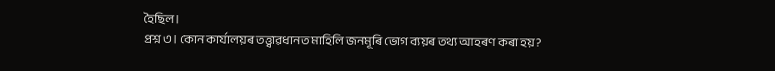হৈছিল।
প্রশ্ন ৩। কোন কাৰ্যালয়ৰ তত্ত্বাৱধানত মাহিলি জনমূৰি ভোগ ব্যয়ৰ তথ্য আহৰণ কৰা হয়?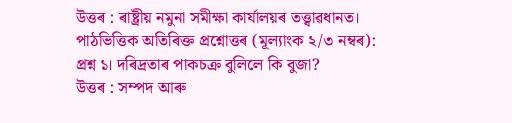উত্তৰ : ৰাষ্ট্ৰীয় নমুনা সমীক্ষা কার্যালয়ৰ তত্ত্বাৱধানত।
পাঠভিত্তিক অতিৰিক্ত প্রশ্নোত্তৰ (মূল্যাংক ২/৩ নম্বৰ):
প্রশ্ন ১। দৰিদ্ৰতাৰ পাকচক্র বুলিলে কি বুজা?
উত্তৰ : সম্পদ আৰু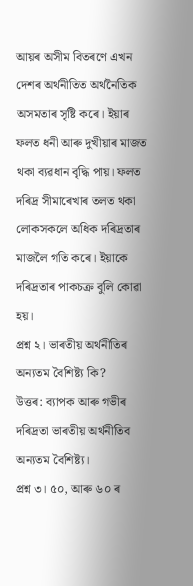আয়ৰ অসীম বিতৰণে এখন দেশৰ অর্থনীতিত অর্থনৈতিক অসমতাৰ সৃষ্টি কৰে। ইয়াৰ ফলত ধনী আৰু দুখীয়াৰ মাজত থকা ব্যৱধান বৃদ্ধি পায়। ফলত দৰিদ্ৰ সীমাৰেখাৰ তলত থকা লোকসকলে অধিক দৰিদ্ৰতাৰ মাজলৈ গতি কৰে। ইয়াকে দৰিদ্ৰতাৰ পাকচক্র বুলি কোৱা হয়।
প্রশ্ন ২। ভাৰতীয় অর্থনীতিৰ অন্যতম বৈশিষ্ট্য কি?
উত্তৰ: ব্যাপক আৰু গভীৰ দৰিদ্ৰতা ভাৰতীয় অর্থনীতিব অন্যতম বৈশিষ্ট্য।
প্রশ্ন ৩। ৫০, আৰু ৬০ ৰ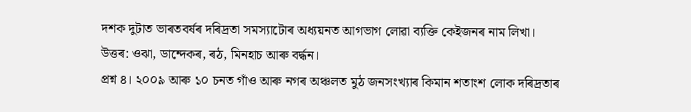দশক দুটাত ভাৰতবৰ্ষৰ দৰিদ্ৰতা সমস্যাটোৰ অধ্যয়নত আগভাগ লোৱা ব্যক্তি কেইজনৰ নাম লিখা।
উত্তৰ: ওঝা, ডান্দেকৰ, ৰঠ, মিনহাচ আৰু বৰ্দ্ধন।
প্রশ্ন ৪। ২০০৯ আৰু ১০ চনত গাঁও আৰু নগৰ অঞ্চলত মুঠ জনসংখ্যাৰ কিমান শতাংশ লোক দৰিদ্ৰতাৰ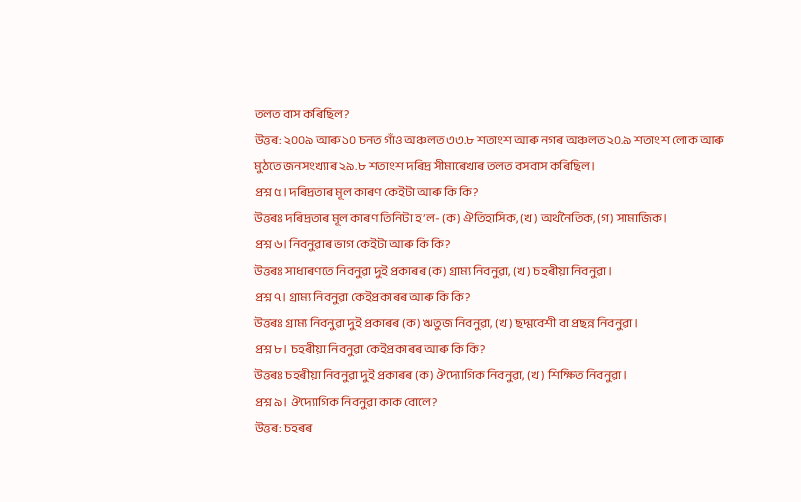তলত বাস কৰিছিল?
উত্তৰ: ২০০৯ আৰু ১০ চনত গাঁও অঞ্চলত ৩৩.৮ শতাংশ আৰু নগৰ অঞ্চলত ২০.৯ শতাংশ লোক আৰু মুঠতে জনসংখ্যাৰ ২৯.৮ শতাংশ দৰিদ্ৰ সীমাৰেখাৰ তলত বসবাস কৰিছিল।
প্রশ্ন ৫। দৰিদ্ৰতাৰ মূল কাৰণ কেইটা আৰু কি কি?
উত্তৰঃ দৰিদ্ৰতাৰ মূল কাৰণ তিনিটা হ’ল- (ক) ঐতিহাসিক, (খ) অর্থনৈতিক, (গ) সামাজিক।
প্রশ্ন ৬। নিবনুৱাৰ ভাগ কেইটা আৰু কি কি?
উত্তৰঃ সাধাৰণতে নিবনুৱা দুই প্ৰকাৰৰ (ক) গ্রাম্য নিবনুৱা, (খ) চহৰীয়া নিবনুৱা।
প্রশ্ন ৭। গ্রাম্য নিবনুৱা কেইপ্ৰকাৰৰ আৰু কি কি?
উত্তৰঃ গ্রাম্য নিবনুৱা দুই প্ৰকাৰৰ (ক) ঋতুজ নিবনুৱা, (খ) ছদ্মবেশী বা প্রছন্ন নিবনুৱা।
প্রশ্ন ৮। চহৰীয়া নিবনুৱা কেইপ্ৰকাৰৰ আৰু কি কি?
উত্তৰঃ চহৰীয়া নিবনুৱা দুই প্রকাৰৰ (ক) ঔদ্যোগিক নিবনুৱা, (খ) শিক্ষিত নিবনুৱা।
প্রশ্ন ৯। ঔদ্যোগিক নিবনুৱা কাক বোলে?
উত্তৰ: চহৰৰ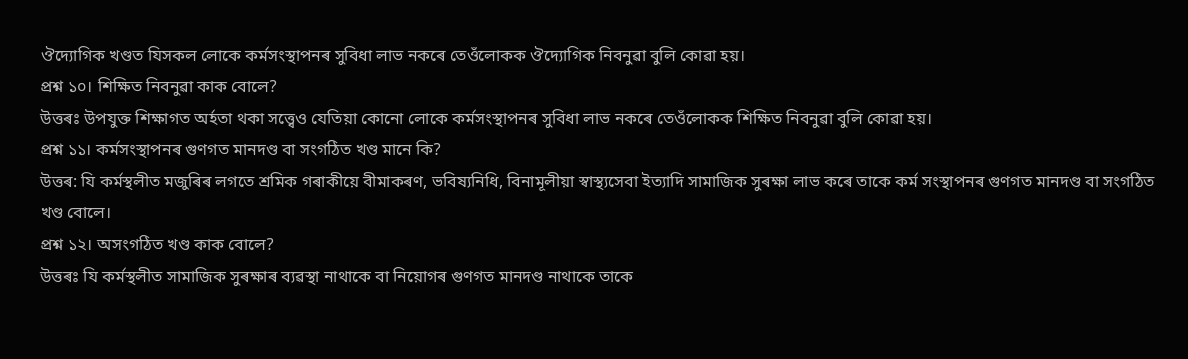ঔদ্যোগিক খণ্ডত যিসকল লোকে কর্মসংস্থাপনৰ সুবিধা লাভ নকৰে তেওঁলোকক ঔদ্যোগিক নিবনুৱা বুলি কোৱা হয়।
প্রশ্ন ১০। শিক্ষিত নিবনুৱা কাক বোলে?
উত্তৰঃ উপযুক্ত শিক্ষাগত অর্হতা থকা সত্ত্বেও যেতিয়া কোনো লোকে কর্মসংস্থাপনৰ সুবিধা লাভ নকৰে তেওঁলোকক শিক্ষিত নিবনুৱা বুলি কোৱা হয়।
প্রশ্ন ১১। কর্মসংস্থাপনৰ গুণগত মানদণ্ড বা সংগঠিত খণ্ড মানে কি?
উত্তৰ: যি কৰ্মস্থলীত মজুৰিৰ লগতে শ্রমিক গৰাকীয়ে বীমাকৰণ, ভবিষ্যনিধি, বিনামূলীয়া স্বাস্থ্যসেবা ইত্যাদি সামাজিক সুৰক্ষা লাভ কৰে তাকে কর্ম সংস্থাপনৰ গুণগত মানদণ্ড বা সংগঠিত খণ্ড বোলে।
প্রশ্ন ১২। অসংগঠিত খণ্ড কাক বোলে?
উত্তৰঃ যি কৰ্মস্থলীত সামাজিক সুৰক্ষাৰ ব্যৱস্থা নাথাকে বা নিয়োগৰ গুণগত মানদণ্ড নাথাকে তাকে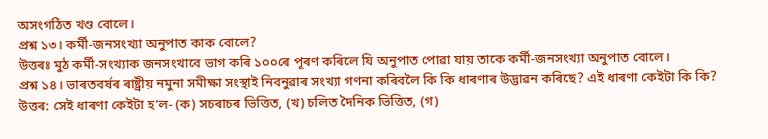অসংগঠিত খণ্ড বোলে।
প্রশ্ন ১৩। কর্মী-জনসংখ্যা অনুপাত কাক বোলে?
উত্তৰঃ মুঠ কর্মী-সংখ্যাক জনসংখাবে ভাগ কৰি ১০০ৰে পূৰণ কৰিলে যি অনুপাত পোৱা যায় তাকে কর্মী-জনসংখ্যা অনুপাত বোলে।
প্রশ্ন ১৪। ভাৰতবৰ্ষৰ ৰাষ্ট্ৰীয় নমুনা সমীক্ষা সংস্থাই নিবনুৱাৰ সংখ্যা গণনা কৰিবলৈ কি কি ধাৰণাৰ উদ্ভাৱন কৰিছে? এই ধাৰণা কেইটা কি কি?
উত্তৰ: সেই ধাৰণা কেইটা হ’ল- (ক) সচৰাচৰ ভিত্তিত, (খ) চলিত দৈনিক ভিত্তিত, (গ)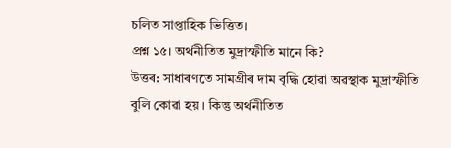চলিত সাপ্তাহিক ভিত্তিত।
প্রশ্ন ১৫। অর্থনীতিত মুদ্রাস্ফীতি মানে কি?
উত্তৰ: সাধাৰণতে সামগ্ৰীৰ দাম বৃদ্ধি হোৱা অৱস্থাক মুদ্রাস্ফীতি বুলি কোৱা হয়। কিন্তু অর্থনীতিত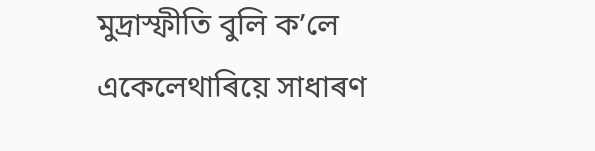মুদ্রাস্ফীতি বুলি ক’লে একেলেথাৰিয়ে সাধাৰণ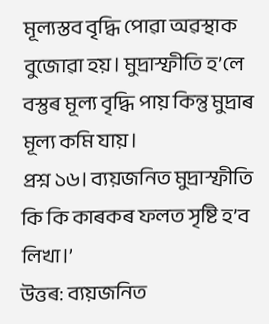মূল্যস্তব বৃদ্ধি পোৱা অৱস্থাক বুজোৱা হয়। মুদ্রাস্ফীতি হ’লে বস্তুৰ মূল্য বৃদ্ধি পায় কিন্তু মুদ্রাৰ মূল্য কমি যায়।
প্রশ্ন ১৬। ব্যয়জনিত মুদ্রাস্ফীতি কি কি কাৰকৰ ফলত সৃষ্টি হ’ব লিখা।’
উত্তৰ: ব্যয়জনিত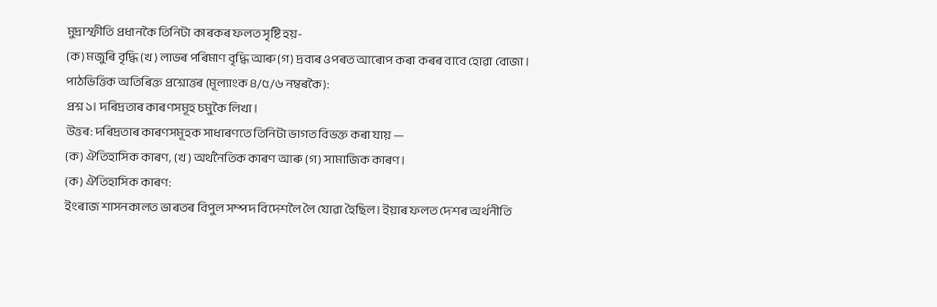মুদ্রাস্ফীতি প্ৰধানকৈ তিনিটা কাৰকৰ ফলত সৃষ্টি হয়-
(ক) মজুৰি বৃদ্ধি (খ) লাভৰ পৰিমাণ বৃদ্ধি আৰু (গ) দ্ৰব্যৰ ওপৰত আৰোপ কৰা কৰৰ বাবে হোৱা বোজা।
পাঠভিত্তিক অতিৰিক্ত প্রশ্নোত্তৰ (মূল্যাংক ৪/৫/৬ নম্বৰকৈ):
প্ৰশ্ন ১। দৰিদ্ৰতাৰ কাৰণসমূহ চমুকৈ লিখা।
উত্তৰ: দৰিদ্ৰতাৰ কাৰণসমূহক সাধাৰণতে তিনিটা ভাগত বিভক্ত কৰা যায় —
(ক) ঐতিহাসিক কাৰণ, (খ) অৰ্থনৈতিক কাৰণ আৰু (গ) সামাজিক কাৰণ।
(ক) ঐতিহাসিক কাৰণ:
ইংৰাজ শাসনকালত ভাৰতৰ বিপুল সম্পদ বিদেশলৈ লৈ যোৱা হৈছিল। ইয়াৰ ফলত দেশৰ অৰ্থনীতি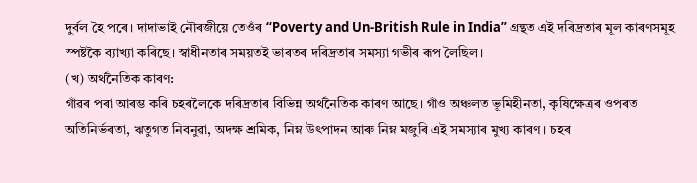দুৰ্বল হৈ পৰে। দাদাভাই নৌৰজীয়ে তেওঁৰ “Poverty and Un-British Rule in India” গ্ৰন্থত এই দৰিদ্ৰতাৰ মূল কাৰণসমূহ স্পষ্টকৈ ব্যাখ্যা কৰিছে। স্বাধীনতাৰ সময়তই ভাৰতৰ দৰিদ্ৰতাৰ সমস্যা গভীৰ ৰূপ লৈছিল।
(খ) অৰ্থনৈতিক কাৰণ:
গাঁৱৰ পৰা আৰম্ভ কৰি চহৰলৈকে দৰিদ্ৰতাৰ বিভিন্ন অৰ্থনৈতিক কাৰণ আছে। গাঁও অঞ্চলত ভূমিহীনতা, কৃষিক্ষেত্ৰৰ ওপৰত অতিনিৰ্ভৰতা, ঋতুগত নিবনুৱা, অদক্ষ শ্রমিক, নিম্ন উৎপাদন আৰু নিম্ন মজুৰি এই সমস্যাৰ মুখ্য কাৰণ। চহৰ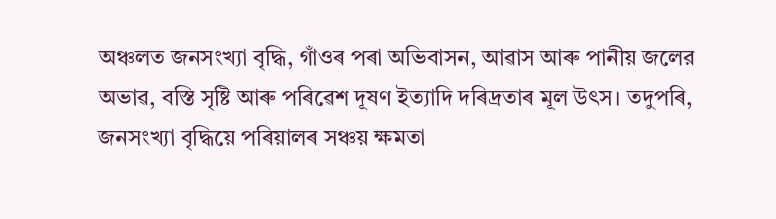অঞ্চলত জনসংখ্যা বৃদ্ধি, গাঁওৰ পৰা অভিবাসন, আৱাস আৰু পানীয় জলের অভাৱ, বস্তি সৃষ্টি আৰু পৰিৱেশ দূষণ ইত্যাদি দৰিদ্ৰতাৰ মূল উৎস। তদুপৰি, জনসংখ্যা বৃদ্ধিয়ে পৰিয়ালৰ সঞ্চয় ক্ষমতা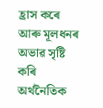হ্ৰাস কৰে আৰু মূলধনৰ অভাৱ সৃষ্টি কৰি অৰ্থনৈতিক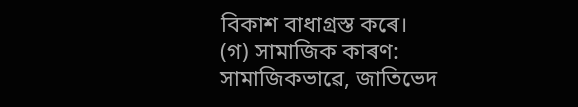বিকাশ বাধাগ্ৰস্ত কৰে।
(গ) সামাজিক কাৰণ:
সামাজিকভাৱে, জাতিভেদ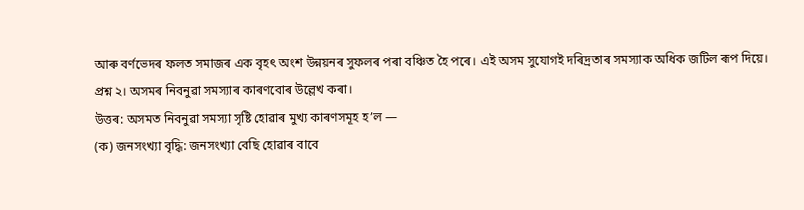আৰু বৰ্ণভেদৰ ফলত সমাজৰ এক বৃহৎ অংশ উন্নয়নৰ সুফলৰ পৰা বঞ্চিত হৈ পৰে। এই অসম সুযোগই দৰিদ্ৰতাৰ সমস্যাক অধিক জটিল ৰূপ দিয়ে।
প্ৰশ্ন ২। অসমৰ নিবনুৱা সমস্যাৰ কাৰণবোৰ উল্লেখ কৰা।
উত্তৰ: অসমত নিবনুৱা সমস্যা সৃষ্টি হোৱাৰ মুখ্য কাৰণসমূহ হ’ল —
(ক) জনসংখ্যা বৃদ্ধি: জনসংখ্যা বেছি হোৱাৰ বাবে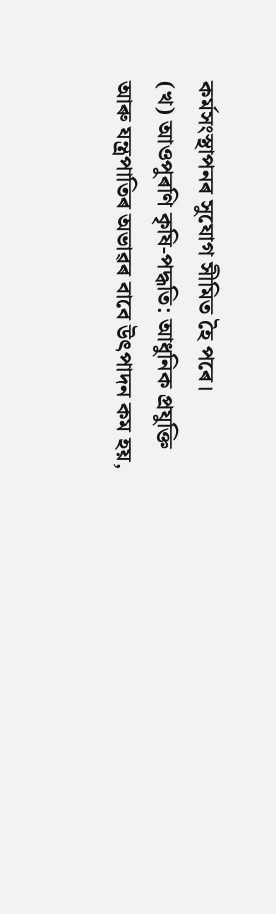কৰ্মসংস্থাপনৰ সুযোগ সীমিত হৈ পৰে।
(খ) আওপুৰণি কৃষি-পদ্ধতি: আধুনিক প্ৰযুক্তি আৰু যন্ত্ৰপাতিৰ অভাৱৰ বাবে উৎপাদন কম হয়,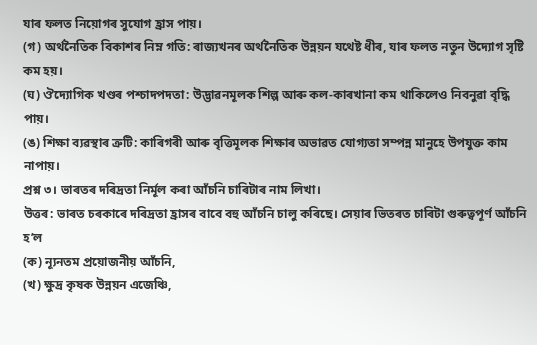যাৰ ফলত নিয়োগৰ সুযোগ হ্ৰাস পায়।
(গ) অৰ্থনৈতিক বিকাশৰ নিম্ন গতি: ৰাজ্যখনৰ অৰ্থনৈতিক উন্নয়ন যথেষ্ট ধীৰ, যাৰ ফলত নতুন উদ্যোগ সৃষ্টি কম হয়।
(ঘ) ঔদ্যোগিক খণ্ডৰ পশ্চাদপদতা: উদ্ভাৱনমূলক শিল্প আৰু কল-কাৰখানা কম থাকিলেও নিবনুৱা বৃদ্ধি পায়।
(ঙ) শিক্ষা ব্যৱস্থাৰ ত্ৰুটি: কাৰিগৰী আৰু বৃত্তিমূলক শিক্ষাৰ অভাৱত যোগ্যতা সম্পন্ন মানুহে উপযুক্ত কাম নাপায়।
প্ৰশ্ন ৩। ভাৰতৰ দৰিদ্ৰতা নিৰ্মূল কৰা আঁচনি চাৰিটাৰ নাম লিখা।
উত্তৰ: ভাৰত চৰকাৰে দৰিদ্ৰতা হ্ৰাসৰ বাবে বহু আঁচনি চালু কৰিছে। সেয়াৰ ভিতৰত চাৰিটা গুৰুত্বপূৰ্ণ আঁচনি হ’ল
(ক) ন্যূনতম প্ৰয়োজনীয় আঁচনি,
(খ) ক্ষুদ্ৰ কৃষক উন্নয়ন এজেঞ্চি,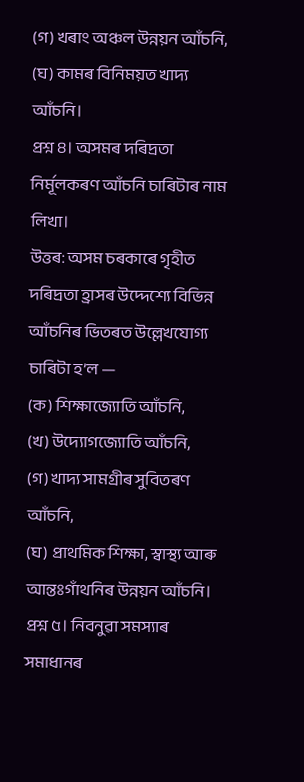(গ) খৰাং অঞ্চল উন্নয়ন আঁচনি,
(ঘ) কামৰ বিনিময়ত খাদ্য আঁচনি।
প্ৰশ্ন ৪। অসমৰ দৰিদ্ৰতা নিৰ্মূলকৰণ আঁচনি চাৰিটাৰ নাম লিখা।
উত্তৰ: অসম চৰকাৰে গৃহীত দৰিদ্ৰতা হ্ৰাসৰ উদ্দেশ্যে বিভিন্ন আঁচনিৰ ভিতৰত উল্লেখযোগ্য চাৰিটা হ’ল —
(ক) শিক্ষাজ্যোতি আঁচনি,
(খ) উদ্যোগজ্যোতি আঁচনি,
(গ) খাদ্য সামগ্ৰীৰ সুবিতৰণ আঁচনি,
(ঘ) প্রাথমিক শিক্ষা, স্বাস্থ্য আৰু আন্তঃগাঁথনিৰ উন্নয়ন আঁচনি।
প্ৰশ্ন ৫। নিবনুৱা সমস্যাৰ সমাধানৰ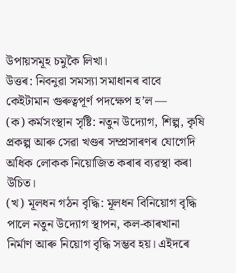উপায়সমূহ চমুকৈ লিখা।
উত্তৰ: নিবনুৱা সমস্যা সমাধানৰ বাবে কেইটামান গুৰুত্বপূৰ্ণ পদক্ষেপ হ’ল —
(ক) কর্মসংস্থান সৃষ্টি: নতুন উদ্যোগ, শিল্প, কৃষি প্ৰকল্প আৰু সেৱা খণ্ডৰ সম্প্রসাৰণৰ যোগেদি অধিক লোকক নিয়োজিত কৰাৰ ব্যৱস্থা কৰা উচিত।
(খ) মূলধন গঠন বৃদ্ধি: মূলধন বিনিয়োগ বৃদ্ধি পালে নতুন উদ্যোগ স্থাপন, কল-কাৰখানা নির্মাণ আৰু নিয়োগ বৃদ্ধি সম্ভব হয়। এইদৰে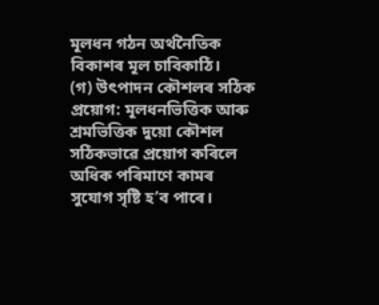মূলধন গঠন অৰ্থনৈতিক বিকাশৰ মূল চাবিকাঠি।
(গ) উৎপাদন কৌশলৰ সঠিক প্ৰয়োগ: মূলধনভিত্তিক আৰু শ্রমভিত্তিক দুয়ো কৌশল সঠিকভাৱে প্ৰয়োগ কৰিলে অধিক পৰিমাণে কামৰ সুযোগ সৃষ্টি হ’ব পাৰে।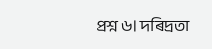প্ৰশ্ন ৬। দৰিদ্ৰতা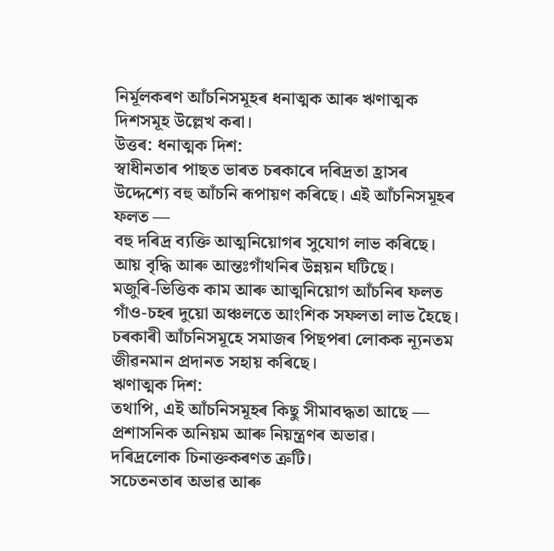নিৰ্মূলকৰণ আঁচনিসমূহৰ ধনাত্মক আৰু ঋণাত্মক দিশসমূহ উল্লেখ কৰা।
উত্তৰ: ধনাত্মক দিশ:
স্বাধীনতাৰ পাছত ভাৰত চৰকাৰে দৰিদ্ৰতা হ্ৰাসৰ উদ্দেশ্যে বহু আঁচনি ৰূপায়ণ কৰিছে। এই আঁচনিসমূহৰ ফলত —
বহু দৰিদ্ৰ ব্যক্তি আত্মনিয়োগৰ সুযোগ লাভ কৰিছে।
আয় বৃদ্ধি আৰু আন্তঃগাঁথনিৰ উন্নয়ন ঘটিছে।
মজুৰি-ভিত্তিক কাম আৰু আত্মনিয়োগ আঁচনিৰ ফলত গাঁও-চহৰ দুয়ো অঞ্চলতে আংশিক সফলতা লাভ হৈছে।
চৰকাৰী আঁচনিসমূহে সমাজৰ পিছপৰা লোকক ন্যূনতম জীৱনমান প্ৰদানত সহায় কৰিছে।
ঋণাত্মক দিশ:
তথাপি, এই আঁচনিসমূহৰ কিছু সীমাবদ্ধতা আছে —
প্ৰশাসনিক অনিয়ম আৰু নিয়ন্ত্ৰণৰ অভাৱ।
দৰিদ্ৰলোক চিনাক্তকৰণত ত্ৰুটি।
সচেতনতাৰ অভাৱ আৰু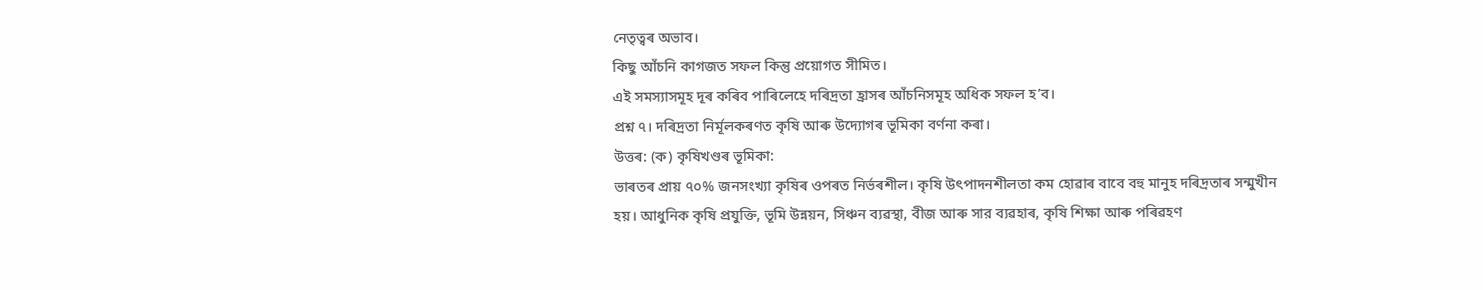নেতৃত্বৰ অভাব।
কিছু আঁচনি কাগজত সফল কিন্তু প্ৰয়োগত সীমিত।
এই সমস্যাসমূহ দূৰ কৰিব পাৰিলেহে দৰিদ্ৰতা হ্ৰাসৰ আঁচনিসমূহ অধিক সফল হ’ব।
প্ৰশ্ন ৭। দৰিদ্ৰতা নিৰ্মূলকৰণত কৃষি আৰু উদ্যোগৰ ভূমিকা বৰ্ণনা কৰা।
উত্তৰ: (ক) কৃষিখণ্ডৰ ভূমিকা:
ভাৰতৰ প্ৰায় ৭০% জনসংখ্যা কৃষিৰ ওপৰত নিৰ্ভৰশীল। কৃষি উৎপাদনশীলতা কম হোৱাৰ বাবে বহু মানুহ দৰিদ্ৰতাৰ সন্মুখীন হয়। আধুনিক কৃষি প্ৰযুক্তি, ভূমি উন্নয়ন, সিঞ্চন ব্যৱস্থা, বীজ আৰু সার ব্যৱহাৰ, কৃষি শিক্ষা আৰু পৰিৱহণ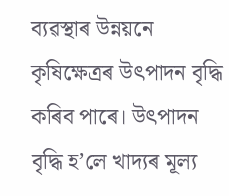ব্যৱস্থাৰ উন্নয়নে কৃষিক্ষেত্ৰৰ উৎপাদন বৃদ্ধি কৰিব পাৰে। উৎপাদন বৃদ্ধি হ’লে খাদ্যৰ মূল্য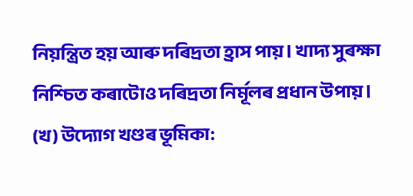নিয়ন্ত্রিত হয় আৰু দৰিদ্ৰতা হ্ৰাস পায়। খাদ্য সুৰক্ষা নিশ্চিত কৰাটোও দৰিদ্ৰতা নিৰ্মূলৰ প্ৰধান উপায়।
(খ) উদ্যোগ খণ্ডৰ ভূমিকা: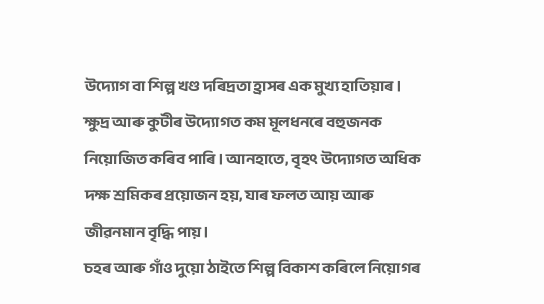উদ্যোগ বা শিল্প খণ্ড দৰিদ্ৰতা হ্ৰাসৰ এক মুখ্য হাতিয়াৰ। ক্ষুদ্ৰ আৰু কুটীৰ উদ্যোগত কম মূলধনৰে বহুজনক নিয়োজিত কৰিব পাৰি। আনহাতে, বৃহৎ উদ্যোগত অধিক দক্ষ শ্রমিকৰ প্ৰয়োজন হয়, যাৰ ফলত আয় আৰু জীৱনমান বৃদ্ধি পায়।
চহৰ আৰু গাঁও দুয়ো ঠাইতে শিল্প বিকাশ কৰিলে নিয়োগৰ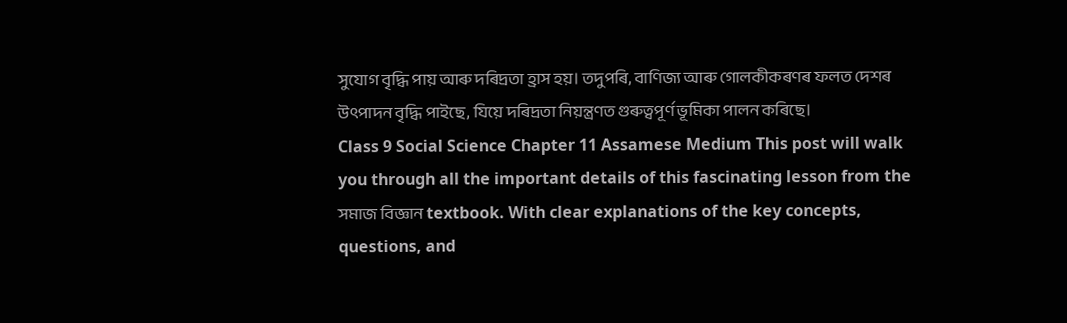সুযোগ বৃদ্ধি পায় আৰু দৰিদ্ৰতা হ্ৰাস হয়। তদুপৰি, বাণিজ্য আৰু গোলকীকৰণৰ ফলত দেশৰ উৎপাদন বৃদ্ধি পাইছে, যিয়ে দৰিদ্ৰতা নিয়ন্ত্ৰণত গুৰুত্বপূৰ্ণ ভূমিকা পালন কৰিছে।
Class 9 Social Science Chapter 11 Assamese Medium This post will walk you through all the important details of this fascinating lesson from the সমাজ বিজ্ঞান textbook. With clear explanations of the key concepts, questions, and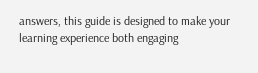answers, this guide is designed to make your learning experience both engaging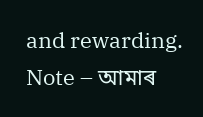and rewarding.
Note – আমাৰ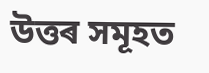উত্তৰ সমূহত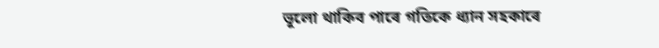ভূলো থাকিব পাৰে গতিকে ধ্যান সহকাৰে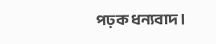পঢ়ক ধন্যবাদ।